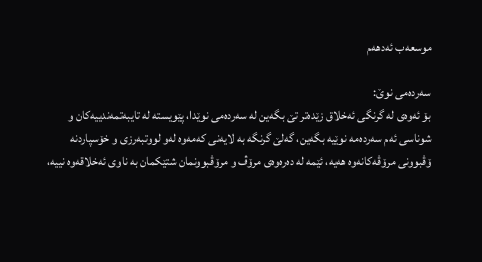موسعه‌ب ئه‌دهه‌م

سه‌رده‌مى نوێ:
بۆ ئه‌وه‌ى له‌ گرنگى ئه‌خلاق زێده‌تر تێ بگه‌ین له‌ سه‌رده‌مى نوێدا، پێویسته‌ له‌ تایبه‌تمه‌ندییه‌كان و شوناسى ئه‌م سه‌رده‌مه‌ نوێیه‌ بگه‌ین، گه‌لێ گرنگه‌ به‌ لایه‌نى كه‌مه‌وه‌ له‌و لووتبه‌رزى و خۆسپاردنه‌
ۆڤبوونى مرۆڤه‌كانه‌وه‌ هه‌یه‌، ئێمه‌ له‌ ده‌ره‌وه‌ى مرۆڤ و مرۆڤبوونمان شتێكمان به‌ ناوى ئه‌خلاقه‌وه‌ نییه‌،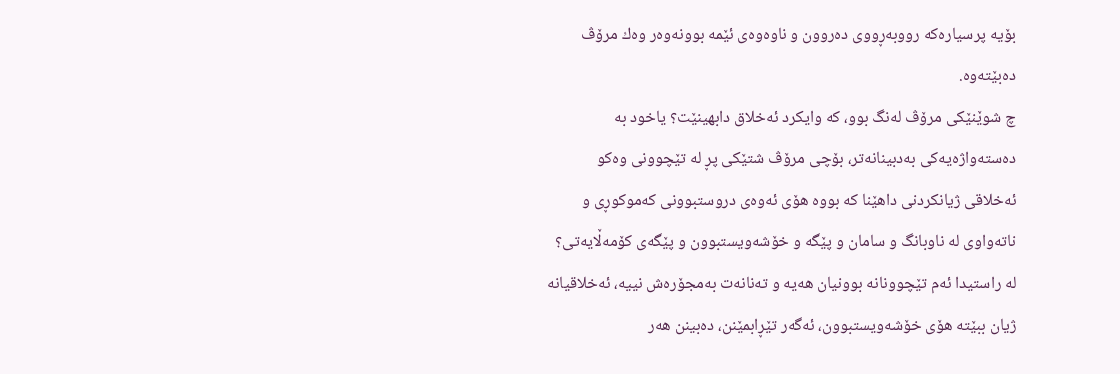بۆیه‌ پرسیاره‌كه‌ رووبه‌ڕووى ده‌روون و ناوه‌وه‌ى ئێمه‌ بوونه‌وه‌ر وه‌ك مرۆڤ ده‌بێته‌وه‌.
چ شوێنێكى مرۆڤ له‌نگ بوو، كه‌ وایكرد ئه‌خلاق دابهینێت؟ یاخود به‌ ده‌سته‌واژه‌یه‌كى به‌دبینانه‌تر، بۆچى مرۆڤ شتێكى پڕ له‌ تێچوونى وه‌كو ئه‌خلاقى ژیانكردنى داهێنا كه‌ بووه‌ هۆى ئه‌وه‌ى دروستبوونى كه‌موكوڕى و ناته‌واوى له‌ ناوبانگ و سامان و پێگه‌ و خۆشه‌ویستبوون و پێگه‌ى كۆمه‌ڵایه‌تى؟ له‌ راستیدا ئه‌م تێچوونانه‌ بوونیان هه‌یه‌ و ته‌نانه‌ت به‌مجۆره‌ش نییه‌، ئه‌خلاقیانه‌ ژیان ببێته‌ هۆى خۆشه‌ویستبوون، ئه‌گه‌ر تێڕابمێنن، ده‌بینن هه‌ر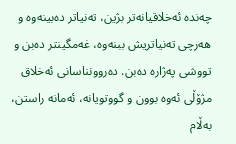چه‌نده‌ ئه‌خلاقیانه‌تر بژین، ته‌نیاتر ده‌بینه‌وه‌ و هه‌رچى ته‌نیاتریش ببنه‌وه‌، غه‌مگینتر ده‌بن و تووشى په‌ژاره‌ ده‌بن. ده‌روونناسانى ئه‌خلاق مژۆڵى ئه‌وه‌ بوون و گووتویانه‌، ئه‌مانه‌ راستن، به‌ڵام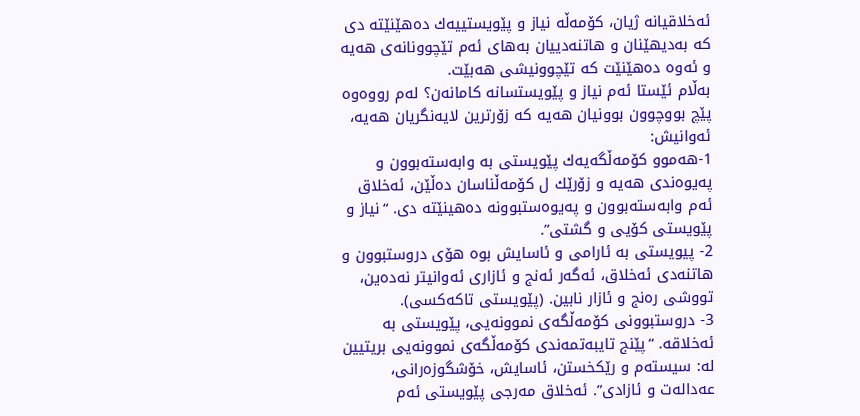ئه‌خلاقیانه‌ ژیان، كۆمه‌ڵه‌ نیاز و پێویستییه‌ك ده‌هێنێته‌ دى كه‌ به‌دیهێنان و هاتنه‌دییان به‌هاى ئه‌م تێچوونانه‌ى هه‌یه‌ و ئه‌وه‌ ده‌هێنێت كه‌ تێچوونیشى هه‌بێت.
به‌ڵام ئێستا ئه‌م نیاز و پێویستسانه‌ كامانه‌ن؟ له‌م رووه‌وه‌ پێچ بووچوون بوونیان هه‌یه‌ كه‌ زۆرترین لایه‌نگریان هه‌یه‌، ئه‌وانیش:
1-هه‌موو كۆمه‌ڵگه‌یه‌ك پێویستى به‌ وابه‌سته‌بوون و په‌یوه‌ندى هه‌یه‌ و زۆرێك ل كۆمه‌ڵناسان ده‌ڵێن، ئه‌خلاق ئه‌م وابه‌سته‌بوون و په‌یوه‌ستبوونه‌ ده‌هینێته‌ دى. “نیاز و پێویستى كۆیى و گشتى”.
2- پیویستى به‌ ئارامى و ئاسایش بوه‌ هۆى دروستبوون و هاتنه‌دى ئه‌خلاق، ئه‌گه‌ر ئه‌نج و ئازارى ئه‌وانیتر نه‌ده‌ین، تووشى ره‌نج و ئازار نابین. (پێویستى تاكه‌كسى).
3- دروستبوونى كۆمه‌ڵگه‌ى نموونه‌یى، پێویستى به‌ ئه‌خلاقه‌. “پێنج تایبه‌تمه‌ندى كۆمه‌ڵگه‌ى نموونه‌یى بریتیین له‌: سیسته‌م و رێكخستن، ئاسایش، خۆشگوزه‌رانى، عه‌داله‌ت و ئازادى”. ئه‌خلاق مه‌رجى پێویستى ئه‌م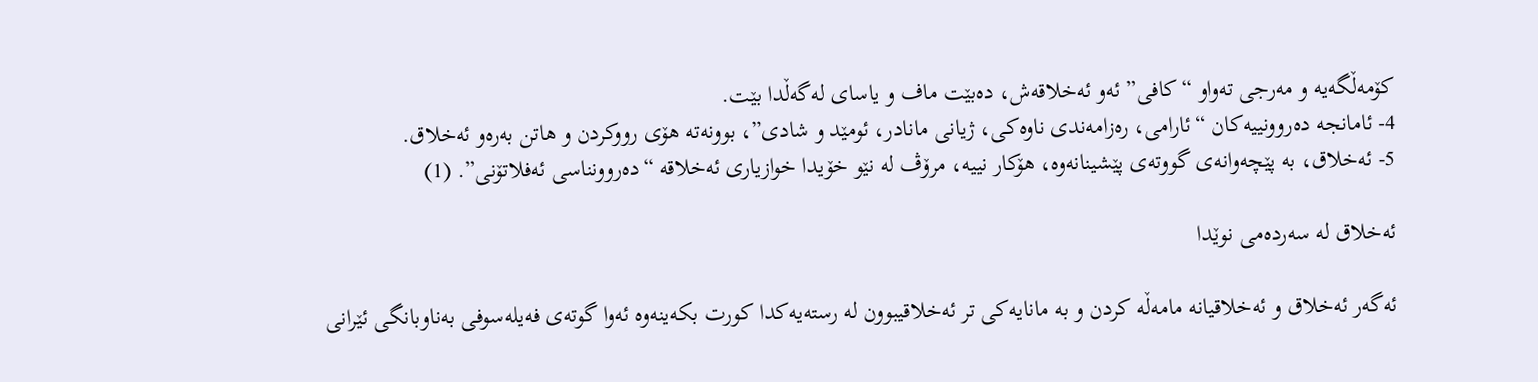كۆمه‌ڵگه‌یه‌ و مه‌رجى ته‌واو “كافى” ئه‌و ئه‌خلاقه‌ش، ده‌بێت ماف و یاساى له‌گه‌ڵدا بێت.
4- ئامانجه‌ ده‌روونییه‌كان “ئارامى، ره‌زامه‌ندى ناوه‌كى، ژیانى مانادر، ئومێد و شادى”، بوونه‌ته‌ هۆى رووكردن و هاتن به‌ره‌و ئه‌خلاق.
5- ئه‌خلاق، به‌ پێچه‌وانه‌ى گووته‌ى پێشینانه‌وه‌، هۆكار نییه‌، مرۆڤ له‌ نێو خۆیدا خوازیارى ئه‌خلاقه‌ “ده‌روونناسى ئه‌فلاتۆنى”. (1)

ئه‌خلاق له‌ سه‌رده‌مى نوێدا

ئه‌گه‌ر ئه‌خلاق و ئه‌خلاقیانه‌ مامه‌ڵه‌ كردن و به‌ مانایه‌كى تر ئه‌خلاقیبوون له‌ رسته‌یه‌كدا كورت بكه‌ینه‌وه‌ ئه‌وا گوته‌ى فه‌یله‌سوفى به‌ناوبانگى ئێرانى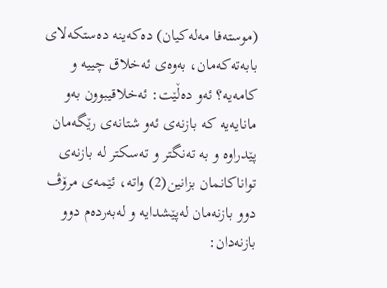(موسته‌فا مه‌له‌كیان) ده‌كه‌ینه‌ ده‌ستكه‌لاى بابه‌ته‌كه‌مان، به‌وه‌ى ئه‌خلاق چییه‌ و كامه‌یه‌؟ ئه‌و ده‌ڵێت: ئه‌خلاقیبوون به‌و مانایه‌یه‌ كه‌ بازنه‌ى ئه‌و شتانه‌ى رێگه‌مان پێدراوه‌ و به‌ ته‌نگتر و ته‌سكتر له‌ بازنه‌ى تواناكانمان بزانین(2) واته‌، ئێمه‌ى مرۆڤ دوو بازنه‌مان له‌پێشدایه‌ و له‌به‌رده‌م دوو بازنه‌دان: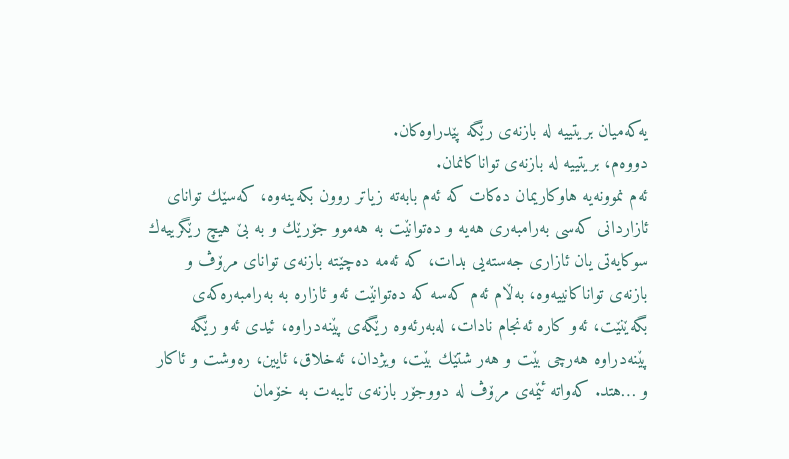یه‌كه‌میان بریتییه‌ له‌ بازنه‌ى رێگه‌ پێدراوه‌كان.
دووه‌م، بریتییه‌ له‌ بازنه‌ى تواناكانمان.
ئه‌م نموونه‌یه‌ هاوكاریمان ده‌كات كه‌ ئه‌م بابه‌ته‌ زیاتر روون بكه‌ینه‌وه‌، كه‌سێك تواناى ئازاردانى كه‌سى به‌رامبه‌رى هه‌یه‌ و ده‌توانێت به‌ هه‌موو جۆرێك و به‌ بێ هیچ رێگرییه‌ك سوكایه‌تى یان ئازارى جه‌سته‌یى بدات، كه‌ ئه‌مه‌ ده‌چێته‌ بازنه‌ى تواناى مرۆڤ و بازنه‌ى تواناكانییه‌وه‌، به‌ڵام ئه‌م كه‌سه‌ كه‌ ده‌توانێت ئه‌و ئازاره‌ به‌ به‌رامبه‌ره‌كه‌ى بگه‌ێنێت، ئه‌و كاره‌ ئه‌نجام نادات، له‌به‌رئه‌وه‌ رێگه‌ى پێنه‌دراوه‌، ئیدى ئه‌و رێگه‌ پێنه‌دراوه‌ هه‌رچی بێت و هه‌ر شتێك بێت، ویژدان، ئه‌خلاق، ئایین، ره‌وشت و ئاكار و …هتد. كه‌واته‌ ئێمه‌ى مرۆڤ له‌ دووجۆر بازنه‌ى تایبه‌ت به‌ خۆمان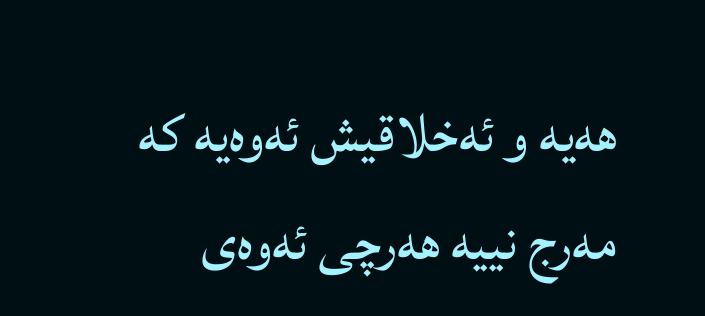هه‌یه‌ و ئه‌خلاقیش ئه‌وه‌یه‌ كه‌ مه‌رج نییه‌ هه‌رچى ئه‌وه‌ى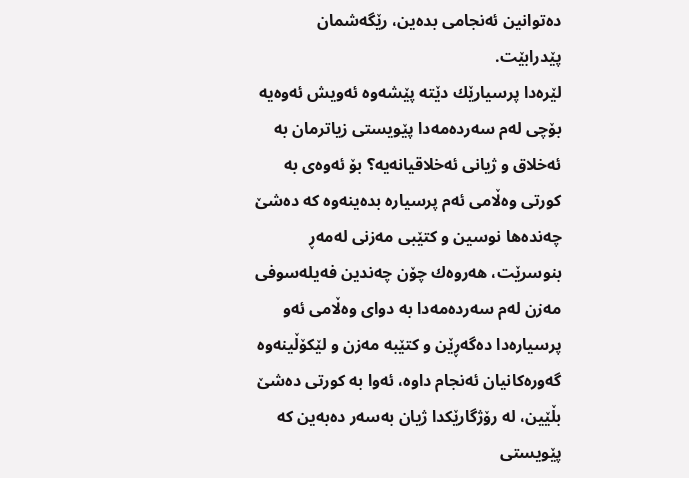ده‌توانین ئه‌نجامى بده‌ین، رێگه‌شمان پێدرابێت.
لێره‌دا پرسیارێك دێته‌ پێشه‌وه‌ ئه‌ویش ئه‌وه‌یه‌ بۆچى له‌م سه‌رده‌مه‌دا پێویستى زیاترمان به‌ ئه‌خلاق و ژیانى ئه‌خلاقیانه‌یه‌؟ بۆ ئه‌وه‌ى به‌ كورتى وه‌ڵامى ئه‌م پرسیاره‌ بده‌ینه‌وه‌ كه‌ ده‌شێ چه‌نده‌ها نوسین و كتێبى مه‌زنى له‌مه‌ڕ بنوسرێت، هه‌روه‌ك چۆن چه‌ندین فه‌یله‌سوفى مه‌زن له‌م سه‌رده‌مه‌دا به‌ دواى وه‌ڵامى ئه‌و پرسیاره‌دا ده‌گه‌ڕێن و كتێبه‌ مه‌زن و لێكۆڵینه‌وه‌ گه‌وره‌كانیان ئه‌نجام داوه‌، ئه‌وا به‌ كورتى ده‌شێ بڵێین، له‌ رۆژگارێكدا ژیان به‌سه‌ر ده‌به‌ین كه‌ پێویستى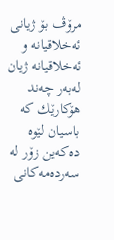مرۆڤ بۆ ژیانى ئه‌خلاقیانه‌ و ئه‌خلاقیانه‌ ژیان له‌به‌ر چه‌ند هۆكارێك كه‌ باسیان لێوه‌ ده‌كه‌ین زۆر له‌ سه‌رده‌مه‌كانى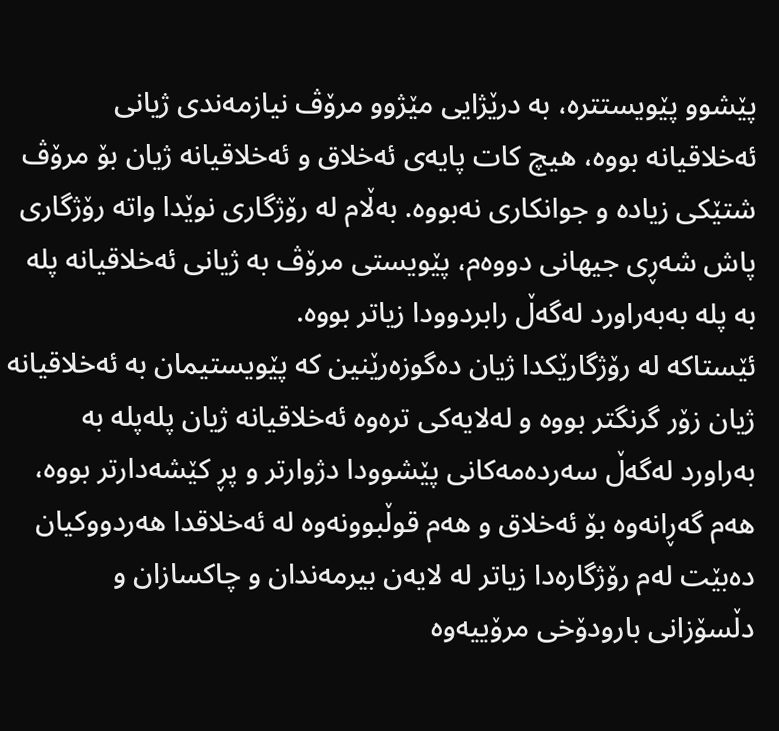پێشوو پێویستتره‌، به‌ درێژایى مێژوو مرۆڤ نیازمه‌ندى ژیانى ئه‌خلاقیانه‌ بووه‌، هیچ كات پایه‌ى ئه‌خلاق و ئه‌خلاقیانه‌ ژیان بۆ مرۆڤ شتێكى زیاده‌ و جوانكارى نه‌بووه‌. به‌ڵام له‌ رۆژگارى نوێدا واته‌ رۆژگارى پاش شه‌ڕى جیهانى دووه‌م، پێویستى مرۆڤ به‌ ژیانى ئه‌خلاقیانه‌ پله‌ به‌ پله‌ به‌به‌راورد له‌گه‌ڵ رابردوودا زیاتر بووه‌.
ئێستاكه‌ له‌ رۆژگارێكدا ژیان ده‌گوزه‌رێنین كه‌ پێویستیمان به‌ ئه‌خلاقیانه‌ ژیان زۆر گرنگتر بووه‌ و له‌لایه‌كی تره‌وه‌ ئه‌خلاقیانه‌ ژیان پله‌پله‌ به‌ به‌راورد له‌گه‌ڵ سه‌رده‌مه‌كانى پێشوودا دژوارتر و پڕ كێشه‌دارتر بووه‌، هه‌م گه‌ڕانه‌وه‌ بۆ ئه‌خلاق و هه‌م قوڵبوونه‌وه‌ له‌ ئه‌خلاقدا هه‌ردووكیان ده‌بێت له‌م رۆژگاره‌دا زیاتر له‌ لایه‌ن بیرمه‌ندان و چاكسازان و دڵسۆزانى بارودۆخى مرۆییه‌وه‌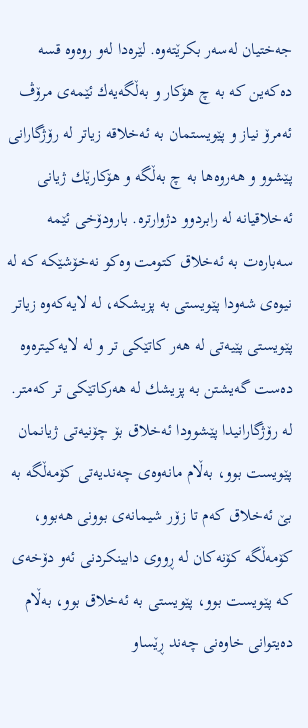جه‌ختیان له‌سه‌ر بكرێته‌وه‌. لێره‌دا له‌و روه‌وه‌ قسه‌ ده‌كه‌ین كه‌ به‌ چ هۆكار و به‌ڵگه‌یه‌ك ئێمه‌ى مرۆڤ ئه‌مرۆ نیاز و پێویستمان به‌ ئه‌خلاقه‌ زیاتر له‌ رۆژگارانى پێشوو و هه‌روه‌ها به‌ چ به‌ڵگه‌ و هۆكارێك ژیانى ئه‌خلاقیانه‌ له‌ رابردوو دژوارتره‌. بارودۆخى ئێمه‌ سه‌باره‌ت به‌ ئه‌خلاق كتومت وه‌كو نه‌خۆشێكه‌ كه‌ له‌ نیوه‌ى شه‌ودا پێویستى به‌ پزیشكه‌، له‌ لایه‌كه‌وه‌ زیاتر پێویستى پێیه‌تى له‌ هه‌ر كاتێكى تر و له‌ لایه‌كیتره‌وه‌ ده‌ست گه‌یشتن به‌ پزیشك له‌ هه‌ركاتێكى تر كه‌متر.
له‌ رۆژگارانیدا پێشوودا ئه‌خلاق بۆ چۆنیه‌تى ژیانمان پێویست بوو، به‌ڵام مانه‌وه‌ى چه‌ندیه‌تى كۆمه‌ڵگه‌ به‌ بێ ئه‌خلاق كه‌م تا زۆر شیمانه‌ى بوونى هه‌بوو، كۆمه‌ڵگه‌ كۆنه‌كان له‌ ڕووى دابینكردنى ئه‌و دۆخه‌ى كه‌ پێویست بوو، پێویستى به‌ ئه‌خلاق بوو، به‌ڵام ده‌یتوانى خاوه‌نى چه‌ند ڕێساو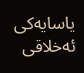یاسایه‌كى ئه‌خلاقى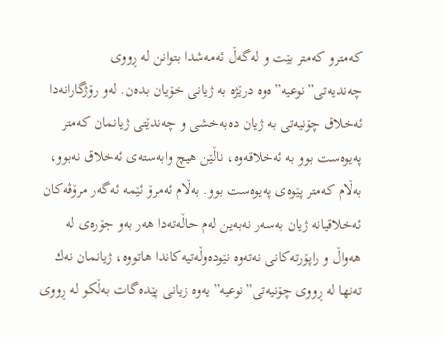كه‌مترو كه‌متر بێت و له‌گه‌ڵ ئه‌مه‌شدا بتوانن له‌ ڕووى چه‌ندیه‌تی”نوعیه‌”ه‌وه‌ درێژه‌ به‌ ژیانى خۆیان بده‌ن. له‌و رۆژگارانه‌دا ئه‌خلاق چۆنیه‌تى به‌ ژیان ده‌به‌خشى و چه‌ندێتى ژیانمان كه‌متر په‌یوه‌ست بوو به‌ ئه‌خلاقه‌وه‌، ناڵێن هیچ وابه‌سته‌ى ئه‌خلاق نه‌بوو، به‌ڵام كه‌متر پێوه‌ى په‌یوه‌ست بوو. به‌ڵام ئه‌مرۆ ئێمه‌ ئه‌گه‌ر مرۆڤه‌كان ئه‌خلاقیانه‌ ژیان به‌سه‌ر نه‌به‌ین له‌م حاڵه‌ته‌دا هه‌ر به‌و جۆره‌ى له‌ هه‌واڵ و راپۆرته‌كانى نه‌ته‌وه‌ نێوده‌وڵه‌تیه‌كاندا هاتووه‌، ژیانمان نه‌ك ته‌نها له‌ ڕووى چۆنیه‌تی”نوعیه‌”یه‌وه‌ زیانى پێده‌گات به‌ڵكو له‌ ڕووى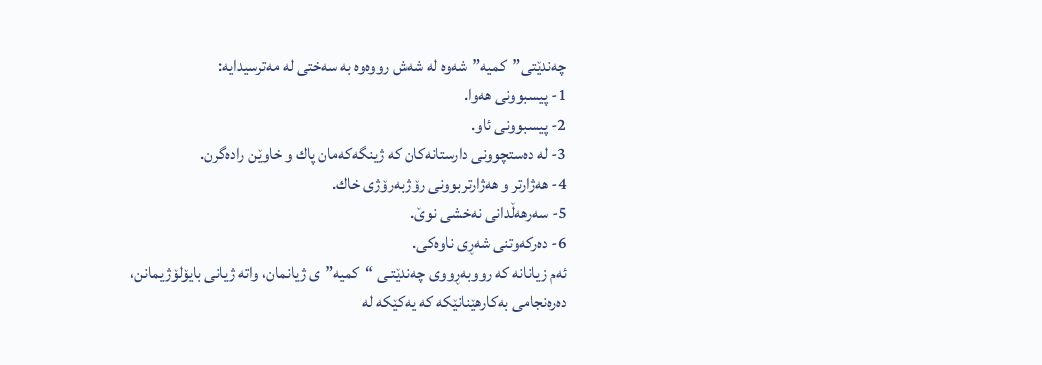چه‌ندێتی”كمیه‌”شه‌وه‌ له‌ شه‌ش رووه‌وه‌ به‌ سه‌ختى له‌ مه‌ترسیدایه‌:
1- پیسبوونى هه‌وا.
2- پیسبوونى ئاو.
3- له‌ ده‌ستچوونى دارستانه‌كان كه‌ ژینگه‌كه‌مان پاك و خاوێن راده‌گرن.
4- هه‌ژارتر و هه‌ژارتربوونى رۆژبه‌رۆژى خاك.
5- سه‌رهه‌ڵدانى نه‌خشى نوێ.
6- ده‌ركه‌وتنى شه‌ڕى ناوه‌كى.
ئه‌م زیانانه‌ كه‌ رووبه‌ڕووى چه‌ندێتـى “كمیه‌”ى ژیانمان، واته‌ ژیانى بایۆلۆژیمانن، ده‌ره‌نجامى به‌كارهێنانێكه‌ كه‌ یه‌كێكه‌ له‌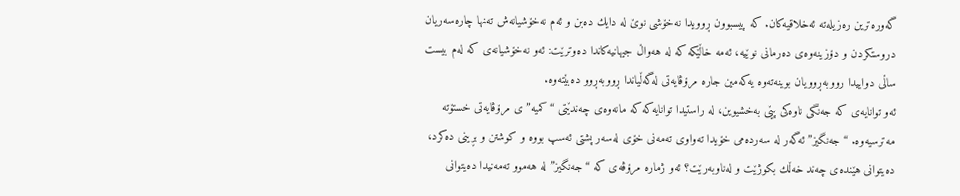گه‌وره‌ترین ره‌زیله‌ته‌ ئه‌خلاقیه‌كان. كه‌ پیسبوون ڕوویدا نه‌خۆشى نوێ له‌ دایك ده‌بن و ئه‌م نه‌خۆشیانه‌ش ته‌نها چاره‌سه‌ریان دروستكردن و دۆزینه‌وه‌ى ده‌رمانى نوێیه‌، ئه‌مه‌ خاڵێكه‌ كه‌ له‌ هه‌واڵ جیهانیه‌كاندا ده‌وترێت: ئه‌و نه‌خۆشیانه‌ى كه‌ له‌م بیست ساڵى دواییدا رووبه‌ڕوویان بوینه‌ته‌وه‌ یه‌كه‌مین جاره‌ مرۆڤایه‌تى له‌گه‌ڵیاندا ڕووبه‌ڕوو ده‌بێته‌وه‌.
ئه‌و توانایه‌ى كه‌ جه‌نگى ناوه‌كى پێى به‌خشیوین، له‌ راستیدا توانایه‌كه‌ كه‌ مانه‌وه‌ى چه‌ندێتى “كمیه‌”ى مرۆڤایه‌تى خستۆته‌ مه‌ترسیه‌وه‌. “جه‌نگیز” ئه‌گه‌ر له‌ سه‌رده‌مى خۆیدا ته‌واوى ته‌مه‌نى خۆى له‌سه‌ر پشتى ئه‌سپ بووه‌ و كوشتن و بڕینى ده‌كرد، ده‌یتوانى هێنده‌ى چه‌ند خه‌ڵك بكوژێت و له‌ناوبه‌رێت؟ ئه‌و ژماره‌ مرۆڤه‌ى كه‌ “جه‌نگیز” له‌ هه‌موو ته‌مه‌نیدا ده‌یتوانى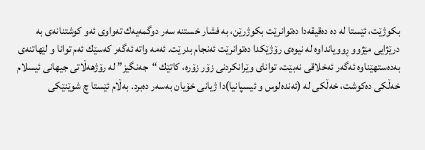بكوژێت، ئێستا له‌ ده‌ ده‌قیقه‌دا ده‌توانرێت بكوژرێن، به‌ فشار خستنه‌ سه‌ر دوگمه‌یه‌ك ته‌واوى ئه‌و كوشتنانه‌ى به‌ درێژایى مێژوو ڕوویانداوه‌ له‌ نیوه‌ى رۆژێكدا ده‌توانرێت ئه‌نجام بدرێت. ئه‌مه‌ واته‌ ئه‌گه‌ر كه‌سێك ئه‌م توانا و لێهاتنه‌ى به‌ده‌ستهێناوه‌ ئه‌گه‌ر ئه‌خلاقى نه‌بێت، تواناى وێرانكردنى زۆر زۆره‌، كاتێك “جه‌نگیز” له‌ رۆژهه‌ڵاتى جیهانى ئیسلام خه‌ڵكى ده‌كوشت، خه‌ڵكى له‌ (ئه‌نده‌لوس و ئیسپانیا)دا ژیانى خۆیان به‌سه‌ر ده‌برد. به‌ڵام ئێستا چ شوێنێكى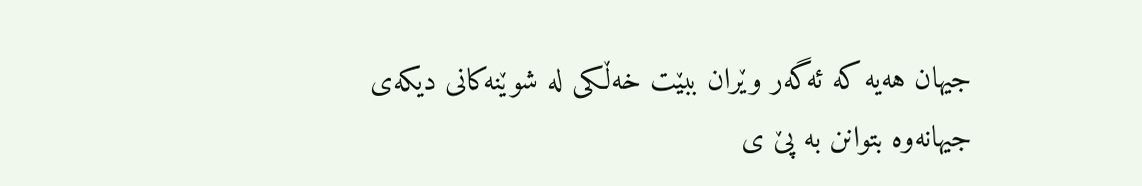جیهان هه‌یه‌ كه‌ ئه‌گه‌ر وێران ببێت خه‌ڵكى له‌ شوێنه‌كانى دیكه‌ى جیهانه‌وه‌ بتوانن به‌ پێ ى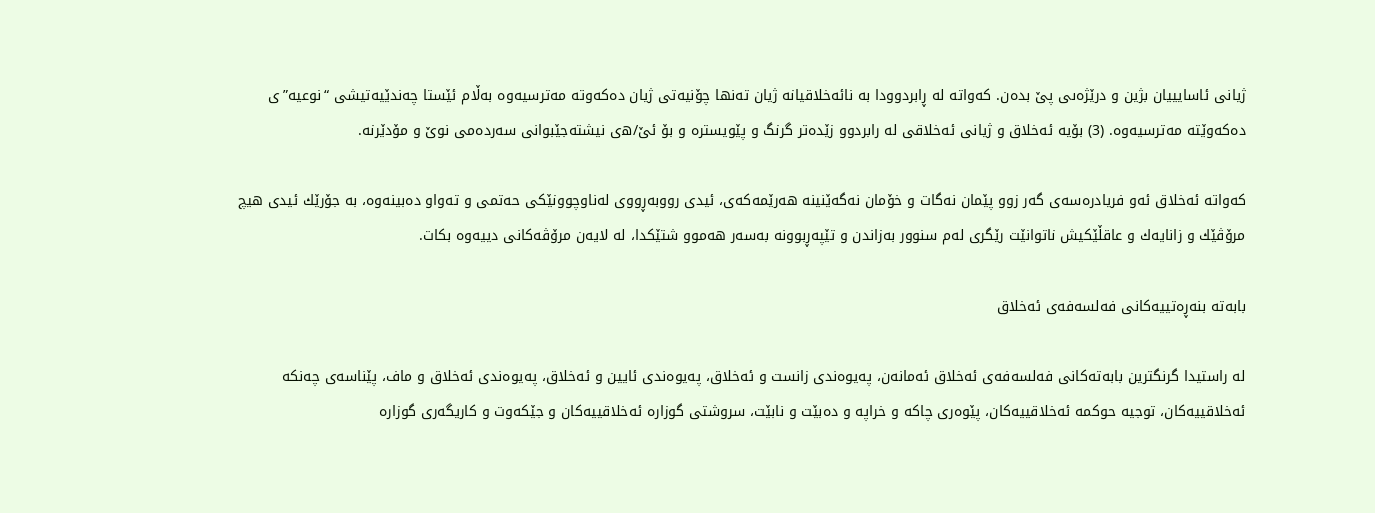ژیانى ئاسایییان بژین و درێژه‌ىى پێ بده‌ن. كه‌واته‌ له‌ ڕابردوودا به‌ نائه‌خلاقیانه‌ ژیان ته‌نها چۆنیه‌تى ژیان ده‌كه‌وته‌ مه‌ترسیه‌وه‌ به‌ڵام ئێستا چه‌ندێیه‌تیشى “نوعیه‌”ى ده‌كه‌وێته‌ مه‌ترسیه‌وه‌. (3) بۆیه‌ ئه‌خلاق و ژیانى ئه‌خلاقى له‌ رابردوو زێده‌تر گرنگ و پێویستره‌ و بۆ ئێ/ه‌ى نیشته‌جێبوانى سه‌رده‌مى نوێ و مۆدێرنه‌.

كه‌واته‌ ئه‌خلاق ئه‌و فریادره‌سه‌ى گه‌ر زوو پێمان نه‌گات و خۆمان نه‌گه‌ێنینه‌ هه‌رێمه‌كه‌ى، ئیدى رووبه‌ڕووى له‌ناوچوونێكى حه‌تمى و ته‌واو ده‌بینه‌وه‌، به‌ جۆرێك ئیدى هیچ مرۆڤێك و زانایه‌ك و عاقڵێكیش ناتوانێت رێگرى له‌م سنوور به‌زاندن و تێپه‌ڕبوونه‌ به‌سه‌ر هه‌موو شتێكدا، له‌ لایه‌ن مرۆڤه‌كانى دییه‌وه‌ بكات.

بابه‌ته‌ بنه‌ڕه‌تییه‌كانى فه‌لسه‌فه‌ى ئه‌خلاق

له‌ راستیدا گرنگترین بابه‌ته‌كانى فه‌لسه‌فه‌ى ئه‌خلاق ئه‌مانه‌ن، په‌یوه‌ندى زانست و ئه‌خلاق، په‌یوه‌ندى ئایین و ئه‌خلاق، په‌یوه‌ندى ئه‌خلاق و ماف، پێناسه‌ى چه‌نكه‌ ئه‌خلاقییه‌كان، توجیه‌ حوكمه‌ ئه‌خلاقییه‌كان، پێوه‌رى چاكه‌ و خراپه‌ و ده‌بێت و نابێت، سروشتى گوزاره‌ ئه‌خلاقییه‌كان و جێكه‌وت و كاریگه‌رى گوزاره‌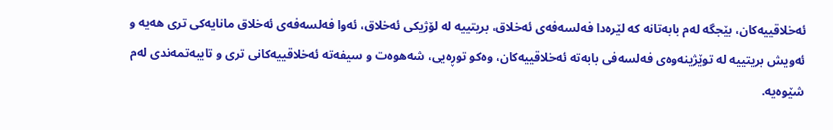ئه‌خلاقییه‌كان، بێجگه‌ له‌م بابه‌تانه‌ كه‌ لێره‌دا فه‌لسه‌فه‌ى ئه‌خلاق، بریتییه‌ له‌ لۆژیكى ئه‌خلاق، ئه‌وا فه‌لسه‌فه‌ى ئه‌خلاق مانایه‌كى ترى هه‌یه‌ و ئه‌ویش بریتییه‌ له‌ توێژینه‌وه‌ى فه‌لسه‌فى بابه‌ته‌ ئه‌خلاقییه‌كان، وه‌كو توڕه‌یى، شه‌هوه‌ت و سیفه‌ته‌ ئه‌خلاقییه‌كانى ترى و تایبه‌تمه‌ندى له‌م شێوه‌یه‌.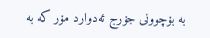به‌ بۆچوونى جۆرج ئه‌دوارد مۆر كه‌ به‌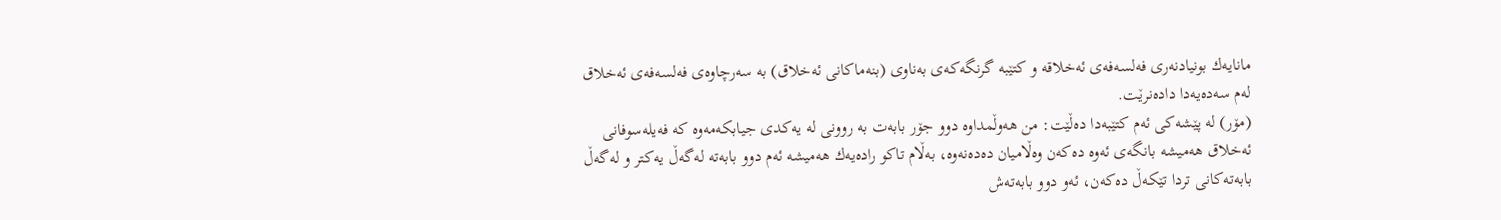مانایه‌ك بونیادنه‌رى فه‌لسه‌فه‌ى ئه‌خلاقه‌ و كتێبه‌ گرنگه‌كه‌ى به‌ناوى (بنه‌ماكانى ئه‌خلاق) به‌ سه‌رچاوه‌ى فه‌لسه‌فه‌ى ئه‌خلاق له‌م سه‌ده‌یه‌دا داده‌نرێت.
(مۆر) له‌ پێشه‌كى ئه‌م كتێبه‌دا ده‌ڵێت: من هه‌وڵمداوه‌ دوو جۆر بابه‌ت به‌ روونى له‌ یه‌كدى جیابكه‌مه‌وه‌ كه‌ فه‌یله‌سوفانى ئه‌خلاق هه‌میشه‌ بانگه‌ى ئه‌وه‌ ده‌كه‌ن وه‌ڵامیان ده‌ده‌نه‌وه‌، به‌ڵام تاكو راده‌یه‌ك هه‌میشه‌ ئه‌م دوو بابه‌ته‌ له‌گه‌ڵ یه‌كتر و له‌گه‌ڵ بابه‌ته‌كانى تردا تێكه‌ڵ ده‌كه‌ن، ئه‌و دوو بابه‌ته‌ش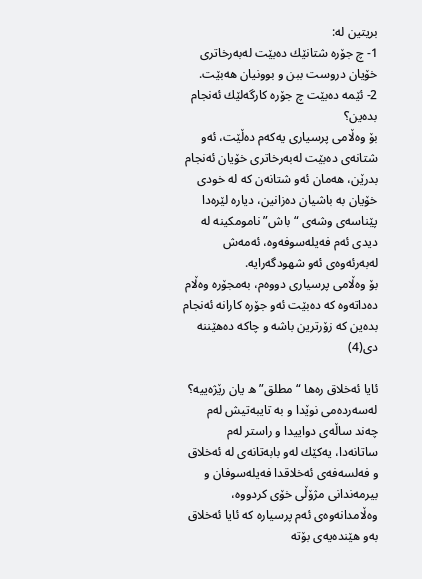بریتین له‌:
1- چ جۆره‌ شتانێك ده‌بێت له‌به‌رخاترى خۆیان دروست ببن و بوونیان هه‌بێت.
2- ئێمه‌ ده‌بێت چ جۆره‌ كارگه‌لێك ئه‌نجام بده‌ین؟
بۆ وه‌ڵامى پرسیارى یه‌كه‌م ده‌ڵێت، ئه‌و شتانه‌ى ده‌بێت له‌به‌رخاترى خۆیان ئه‌نجام بدرێن، هه‌مان ئه‌و شتانه‌ن كه‌ له‌ خودى خۆیان به‌ باشیان ده‌زانین، دیاره‌ لێره‌دا پێناسه‌ى وشه‌ى “باش” نامومكینه‌ له‌ دیدى ئه‌م فه‌یله‌سوفه‌وه‌، ئه‌مه‌ش له‌به‌رئه‌وه‌ى ئه‌و شهودگه‌رایه‌.
بۆ وه‌ڵامى پرسیارى دووه‌م، به‌مجۆره‌ وه‌ڵام ده‌داته‌وه‌ كه‌ ده‌بێت ئه‌و جۆره‌ كارانه‌ ئه‌نجام بده‌ین كه‌ زۆرترین باشه‌ و چاكه‌ ده‌هێننه‌ دى(4)

ئایا ئه‌خلاق ره‌ها “مطلق”ه‌ یان رێژه‌ییه‌؟
له‌سه‌رده‌مى نوێدا و به‌ تایبه‌تیش له‌م چه‌ند ساڵه‌ى دواییدا و راستر له‌م ساتانه‌دا، یه‌كێك له‌و بابه‌تانه‌ى له‌ ئه‌خلاق و فه‌لسه‌فه‌ى ئه‌خلاقدا فه‌یله‌سوفان و بیرمه‌ندانى مژۆڵى خۆى كردووه‌، وه‌ڵامدانه‌وه‌ى ئه‌م پرسیاره‌ كه‌ ئایا ئه‌خلاق به‌و هێنده‌یه‌ى بۆته‌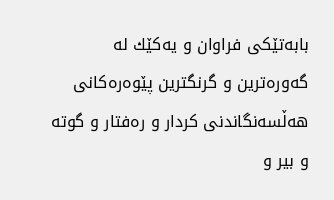بابه‌تێكى فراوان و یه‌كێك له‌ گه‌وره‌ترین و گرنگترین پێوه‌ره‌كانى هه‌ڵسه‌نگاندنى كردار و ره‌فتار و گوته‌ و بیر و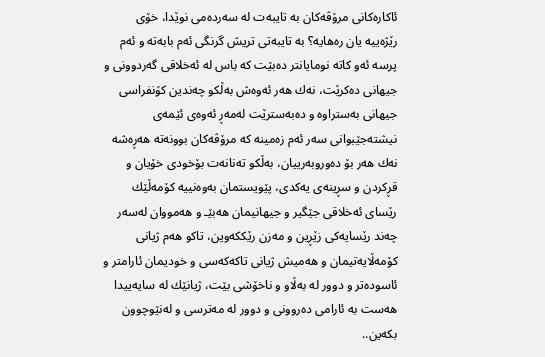ئاكاره‌كانى مرۆڤه‌كان به‌ تایبه‌ت له‌ سه‌رده‌مى نوێدا، خۆى رێژه‌ییه‌ یان ره‌هایه‌؟ به‌ تایبه‌تى تریش گرنگى ئه‌م بابه‌ته‌ و ئه‌م پرسه‌ ئه‌و كاته‌ نومایانتر ده‌بێت كه‌ باس له‌ ئه‌خلاقى گه‌ردوونى و جیهانى ده‌كرێت، نه‌ك هه‌ر ئه‌وه‌ش به‌ڵكو چه‌ندین كۆنفراسى جیهانى به‌ستراوه‌ و ده‌به‌سترێت له‌مه‌ڕ ئه‌وه‌ى ئێمه‌ى نیشته‌جێبوانى سه‌ر ئه‌م زه‌مینه‌ كه‌ مرۆڤه‌كان بوونه‌ته‌ هه‌ڕه‌شه‌ نه‌ك هه‌ر بۆ ده‌وروبه‌رییان، به‌ڵكو ته‌نانه‌ت بۆخودى خۆیان و قڕكردن و سڕینه‌ى یه‌كدى، پێویستمان به‌وه‌نییه‌ كۆمه‌ڵێك رێساى ئه‌خلاقى جێگیر و جیهانیمان هه‌بێـ و هه‌مووان له‌سه‌ر چه‌ند رێسایه‌كى زێڕین و مه‌زن رێككه‌وین، تاكو هه‌م ژیانى كۆمه‌ڵایه‌تیمان و هه‌میش ژیانى تاكه‌كه‌سى و خودیمان ئارامتر و ئاسوده‌تر و دوور له‌ به‌ڵاو و ناخۆشى بێت، ژیانێك له‌ سایه‌ییدا هه‌ست به‌ ئارامى ده‌روونى و دوور له‌ مه‌ترسى و له‌نێوچوون بكه‌ین..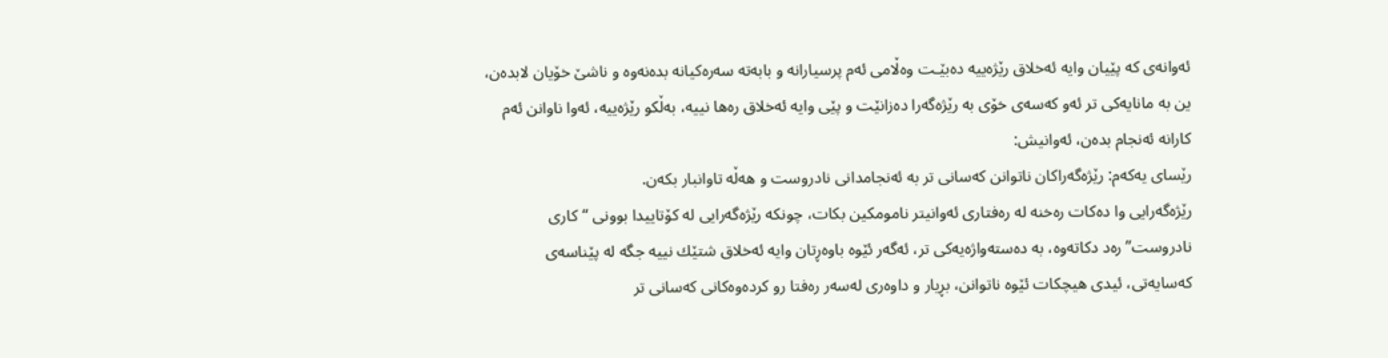ئه‌وانه‌ى كه‌ پێیان وایه‌ ئه‌خلاق رێژه‌ییه‌ ده‌بێـت وه‌ڵامى ئه‌م پرسیارانه‌ و بابه‌ته‌ سه‌ره‌كیانه‌ بده‌نه‌وه‌ و ناشێ خۆیان لابده‌ن، ین به‌ مانایه‌كى تر ئه‌و كه‌سه‌ى خۆى به‌ رێژه‌گه‌را ده‌زانێت و پێى وایه‌ ئه‌خلاق ره‌ها نییه‌، به‌ڵكو رێژه‌ییه‌، ئه‌وا ناوانن ئه‌م كارانه‌ ئه‌نجام بده‌ن، ئه‌وانیش:
رێساى یه‌كه‌م: رێژه‌گه‌راكان ناتوانن كه‌سانى تر به‌ ئه‌نجامدانى نادروست و هه‌ڵه‌ تاوانبار بكه‌ن.
رێژه‌گه‌رایى وا ده‌كات ره‌خنه‌ له‌ ره‌فتارى ئه‌وانیتر نامومكین بكات، چونكه‌ رێژه‌گه‌رایى له‌ كۆتاییدا بوونى “كارى نادروست” ره‌د دكاته‌وه‌، به‌ ده‌سته‌واژه‌یه‌كى تر، ئه‌گه‌ر ئێوه‌ باوه‌ڕتان وایه‌ ئه‌خلاق شتێك نییه‌ جگه‌ له‌ پێناسه‌ى كه‌سایه‌تى، ئیدى هیچكات ئێوه‌ ناتوانن، بڕیار و داوه‌رى له‌سه‌ر ره‌فتا رو كرده‌وه‌كانى كه‌سانى تر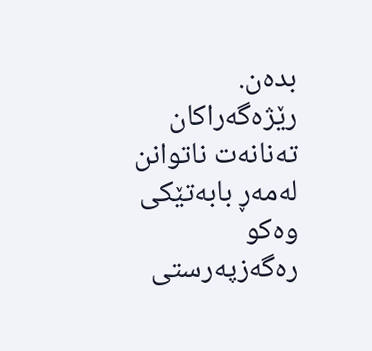بده‌ن. رێژه‌گه‌راكان ته‌نانه‌ت ناتوانن له‌مه‌ڕ بابه‌تێكى وه‌كو ره‌گه‌زپه‌رستى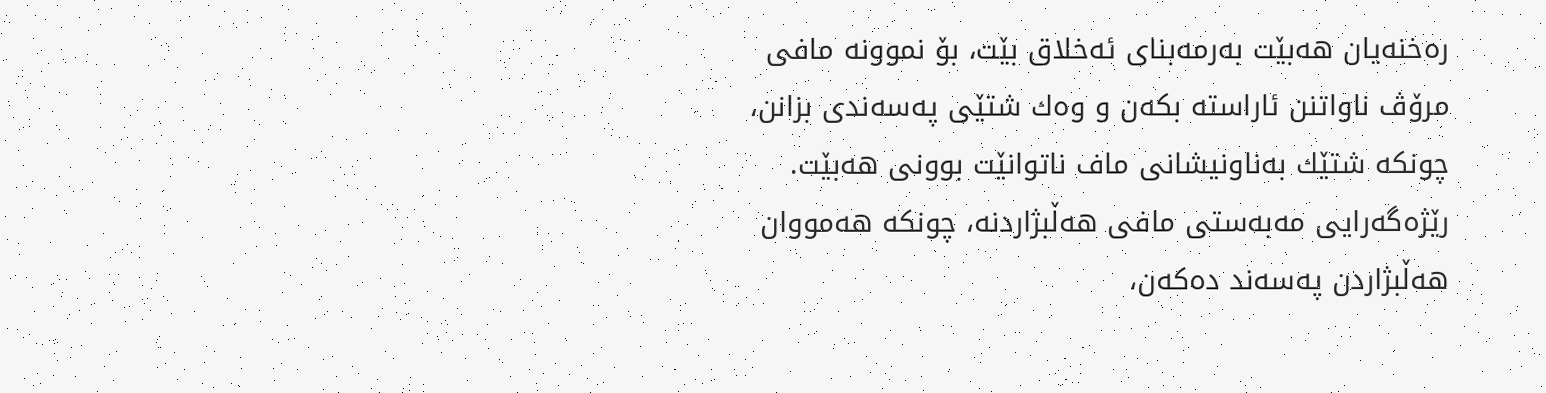ره‌خنه‌یان هه‌بێت به‌رمه‌بناى ئه‌خلاق بێت، بۆ نموونه‌ مافى مرۆڤ ناواتنن ئاراسته‌ بكه‌ن و وه‌ك شتێى په‌سه‌ندى بزانن، چونكه‌ شتێك به‌ناونیشانى ماف ناتوانێت بوونى هه‌بێت. رێژه‌گه‌رایى مه‌به‌ستى مافى هه‌ڵبژاردنه‌، چونكه‌ هه‌مووان هه‌ڵبژاردن په‌سه‌ند ده‌كه‌ن،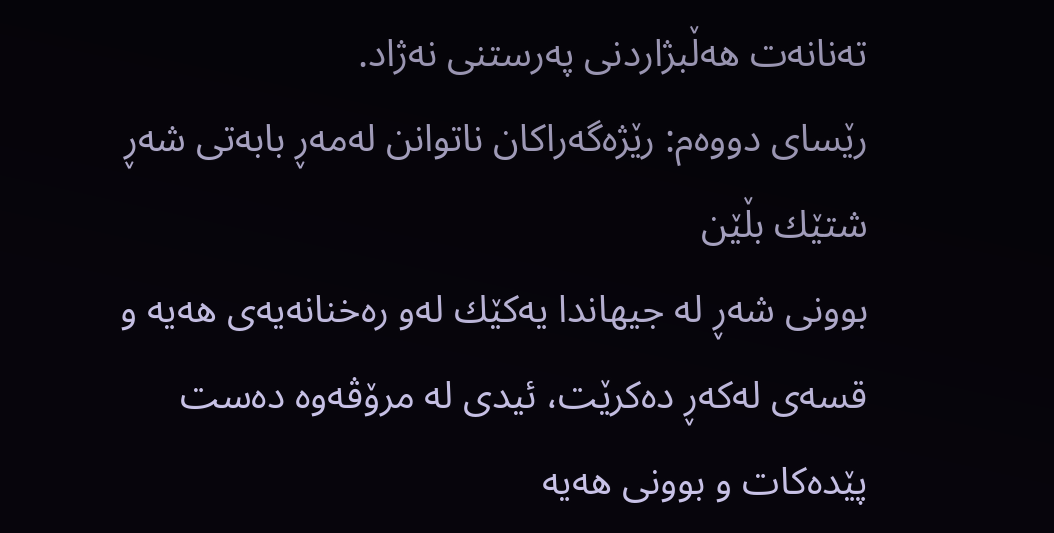ته‌نانه‌ت هه‌ڵبژاردنى په‌رستنى نه‌ژاد.
رێساى دووه‌م: رێژه‌گه‌راكان ناتوانن له‌مه‌ڕ بابه‌تى شه‌ڕ شتێك بڵێن
بوونى شه‌ڕ له‌ جیهاندا یه‌كێك له‌و ره‌خنانه‌یه‌ى هه‌یه‌ و قسه‌ى له‌كه‌ڕ ده‌كرێت، ئیدى له‌ مرۆڤه‌وه‌ ده‌ست پێده‌كات و بوونى هه‌یه‌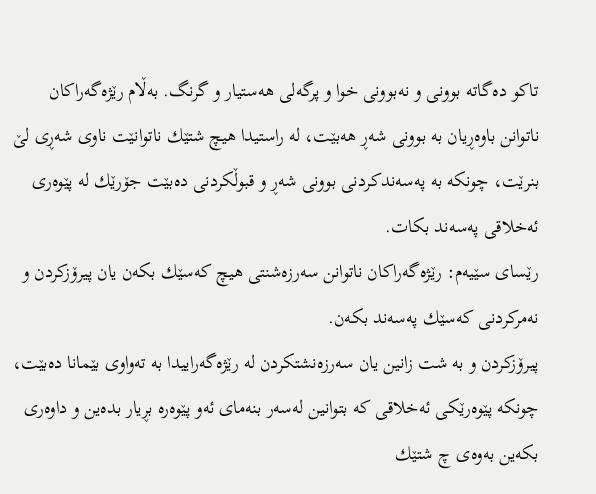تاكو ده‌گاته‌ بوونى و نه‌بوونى خوا و پرگه‌لى هه‌ستیار و گرنگ. به‌ڵام رێژه‌گه‌راكان ناتوانن باوه‌ڕیان به‌ بوونى شه‌ڕ هه‌بێت، له‌ راستیدا هیچ شتێك ناتوانێت ناوى شه‌ڕى لێ بنرێت، چونكه‌ به‌ په‌سه‌ندكردنى بوونى شه‌ڕ و قبوڵكردنى ده‌بێت جۆرێك له‌ پێوه‌رى ئه‌خلاقى په‌سه‌ند بكات.
رێساى سێیه‌م: رێژه‌گه‌راكان ناتوانن سه‌رزه‌شنتى هیچ كه‌سێك بكه‌ن یان پیرۆزكردن و نه‌مركردنى كه‌سێك په‌سه‌ند بكه‌ن.
پیرۆزكردن و به‌ شت زانین یان سه‌رزه‌نشتكردن له‌ رێژه‌گه‌راییدا به‌ ته‌واوى بێمانا ده‌بێت، چونكه‌ پێوه‌رێكى ئه‌خلاقى كه‌ بتوانین له‌سه‌ر بنه‌ماى ئه‌و پێوه‌ره‌ بڕیار بده‌ین و داوه‌رى بكه‌ین به‌وه‌ى چ شتێك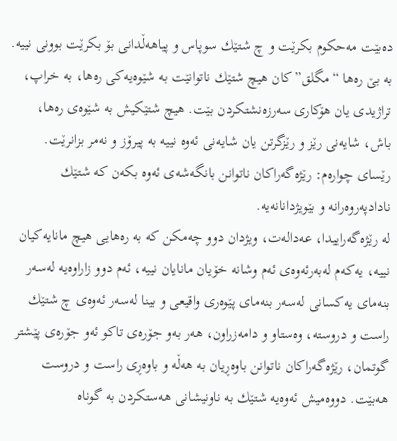ده‌بێت مه‌حكوم بكرێت و چ شتێك سوپاس و پیاهه‌ڵدانى بۆ بكرێت بوونى نییه‌. به‌ بێ ره‌ها “مگلق”كان هیچ شتێك ناتوانێت به‌ شێوه‌یه‌كى ره‌ها، به‌ خراپ، تراژیدى یان هۆكارى سه‌رزه‌نشتكردن بێت. هیچ شتێكیش به‌ شێوه‌ى ره‌ها، باش، شایه‌نى رێز و رێزگرتن یان شایه‌نى ئه‌وه‌ نییه‌ به‌ پیرۆز و نه‌مر بزانرێت.
رێساى چواره‌م: رێژه‌گه‌راكان ناتوانن بانگه‌شه‌ى ئه‌وه‌ بكه‌ن كه‌ شتێك نادادپه‌روه‌رانه‌ و بێویژدانانه‌یه‌.
له‌ رێژه‌گه‌راییدا، عه‌داله‌ت، ویژدان دوو چه‌مكن كه‌ به‌ ره‌هایى هیچ مانایه‌كیان نییه‌، یه‌كه‌م له‌به‌رئه‌وه‌ى ئه‌م وشانه‌ خۆیان مانایان نییه‌، ئه‌م دوو زاراوه‌یه‌ له‌سه‌ر بنه‌ماى یه‌كسانى له‌سه‌ر بنه‌ماى پێوه‌رى واقیعى و بینا له‌سه‌ر ئه‌وه‌ى چ شتێك راست و دروسته‌، وه‌ستاو و دامه‌زراون، هه‌ر به‌و جۆره‌ى تاكو ئه‌و جۆره‌ى پێشتر گوتمان، رێژه‌گه‌راكان ناتوانن باوه‌ڕیان به‌ هه‌ڵه‌ و باوه‌ڕى راست و دروست هه‌بێت. دووه‌میش ئه‌وه‌یه‌ شتێك به‌ ناونیشانى هه‌ستكردن به‌ گوناه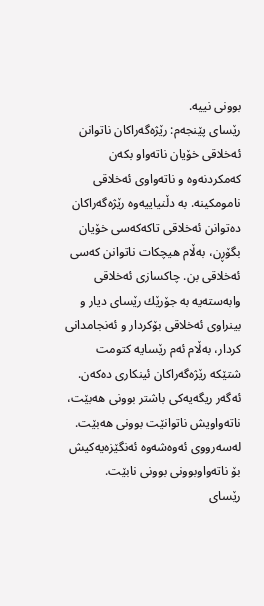بوونى نییه‌.
رێساى پێنجه‌م: رێژه‌گه‌راكان ناتوانن ئه‌خلاقى خۆیان ناته‌واو بكه‌ن
كه‌مكردنه‌وه‌ و ناته‌واوى ئه‌خلاقى نامومكینه‌. به‌ دڵنیاییه‌وه‌ رێژه‌گه‌راكان ده‌توانن ئه‌خلاقى تاكه‌كه‌سى خۆیان بگۆڕن، به‌ڵام هیچكات ناتوانن كه‌سى ئه‌خلاقى بن. چاكسازى ئه‌خلاقى وابه‌سته‌یه‌ به‌ جۆرێك رێساى دیار و بینراوى ئه‌خلاقى بۆكردار و ئه‌نجامدانى كردار، به‌ڵام ئه‌م رێسایه‌ كتومت شتێكه‌ رێژه‌گه‌راكان ئینكارى ده‌كه‌ن. ئه‌گه‌ر ریگه‌یه‌كى باشتر بوونى هه‌بێت، ناته‌واویش ناتوانێت بوونى هه‌بێت. له‌سه‌رووى ئه‌وه‌شه‌وه‌ ئه‌نگێزه‌یه‌كیش بۆ ناته‌واوبوونى بوونى نابێت.
رێساى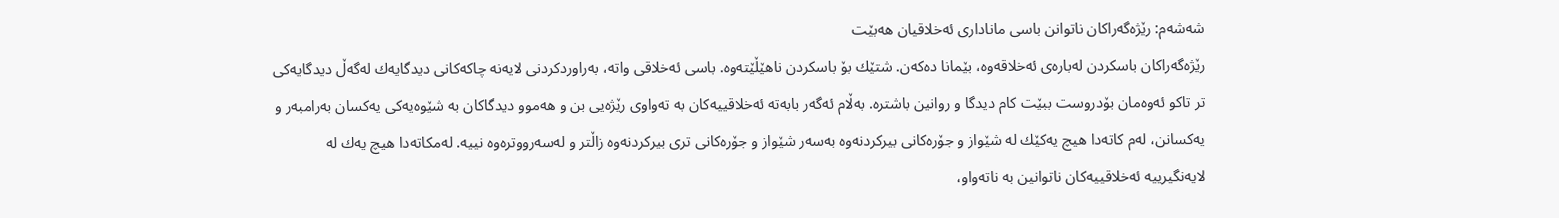شه‌شه‌م: رێژه‌گه‌راكان ناتوانن باسى مانادارى ئه‌خلاقیان هه‌بێت
رێژه‌گه‌راكان باسكردن له‌باره‌ى ئه‌خلاقه‌وه‌، بێمانا ده‌كه‌ن. شتێك بۆ باسكردن ناهێڵێته‌وه‌. باسى ئه‌خلاقى واته‌، به‌راوردكردنى لایه‌نه‌ چاكه‌كانى دیدگایه‌ك له‌گه‌ڵ دیدگایه‌كى تر تاكو ئه‌وه‌مان بۆدروست ببێت كام دیدگا و روانین باشتره‌. به‌ڵام ئه‌گه‌ر بابه‌ته‌ ئه‌خلاقییه‌كان به‌ ته‌واوى رێژه‌یى بن و هه‌موو دیدگاكان به‌ شێوه‌یه‌كى یه‌كسان به‌رامبه‌ر و یه‌كسانن، له‌م كاته‌دا هیچ یه‌كێك له‌ شێواز و جۆره‌كانى بیركردنه‌وه‌ به‌سه‌ر شێواز و جۆره‌كانى ترى بیركردنه‌وه‌ زاڵتر و له‌سه‌رووتره‌وه‌ نییه‌. له‌مكاته‌دا هیچ یه‌ك له‌ لایه‌نگیرییه‌ ئه‌خلاقییه‌كان ناتوانین به‌ ناته‌واو،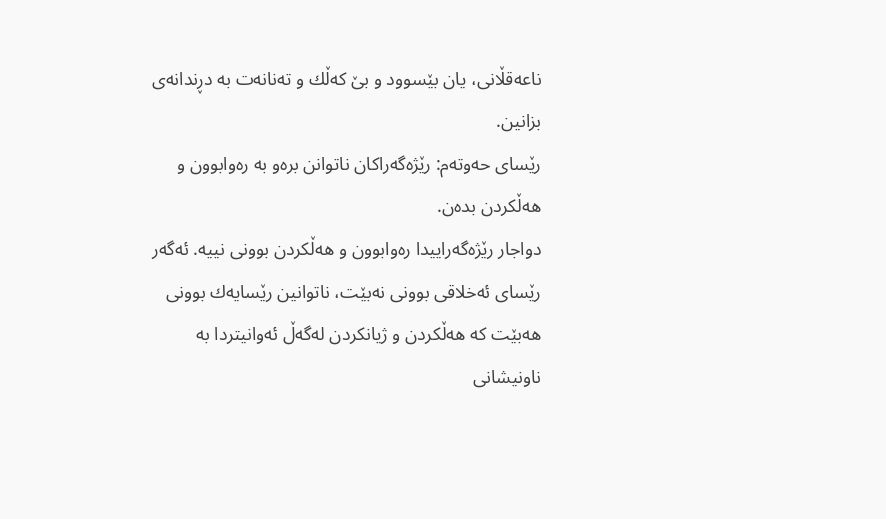ناعه‌قڵانى، یان بێسوود و بێ كه‌ڵك و ته‌نانه‌ت به‌ دڕندانه‌ى بزانین.
رێساى حه‌وته‌م: رێژه‌گه‌راكان ناتوانن بره‌و به‌ ره‌وابوون و هه‌ڵكردن بده‌ن.
دواجار رێژه‌گه‌راییدا ره‌وابوون و هه‌ڵكردن بوونى نییه‌. ئه‌گه‌ر رێساى ئه‌خلاقى بوونى نه‌بێت، ناتوانین رێسایه‌ك بوونى هه‌بێت كه‌ هه‌ڵكردن و ژیانكردن له‌گه‌ڵ ئه‌وانیتردا به‌ ناونیشانى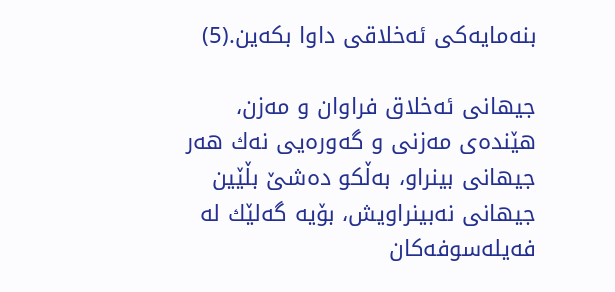بنه‌مایه‌كى ئه‌خلاقى داوا بكه‌ین.(5)

جیهانى ئه‌خلاق فراوان و مه‌زن، هێنده‌ى مه‌زنى و گه‌وره‌یى نه‌ك هه‌ر جیهانى بینراو، به‌ڵكو ده‌شێ بڵێین جیهانى نه‌بینراویش، بۆیه‌ گه‌لێك له‌ فه‌یله‌سوفه‌كان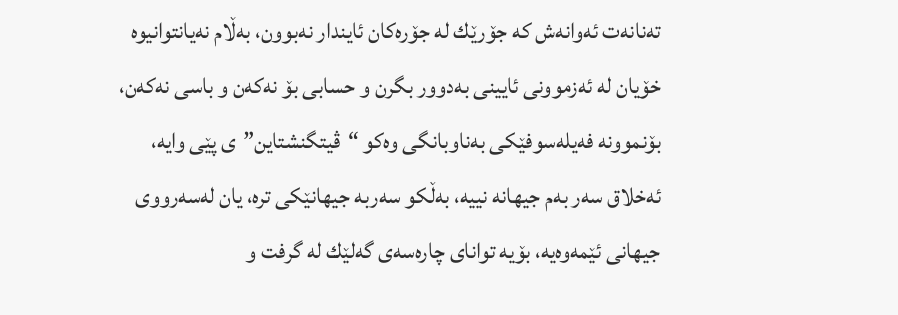ته‌نانه‌ت ئه‌وانه‌ش كه‌ جۆرێك له‌ جۆره‌كان ئایندار نه‌بوون، به‌ڵام نه‌یانتوانیوه‌ خۆیان له‌ ئه‌زموونى ئایینى به‌دوور بگرن و حسابى بۆ نه‌كه‌ن و باسى نه‌كه‌ن، بۆنموونه‌ فه‌یله‌سوفێكى به‌ناوبانگى وه‌كو “ڤیتگنشتاین”ى پێى وایه‌، ئه‌خلاق سه‌ر به‌م جیهانه‌ نییه‌، به‌ڵكو سه‌ربه‌ جیهانێكى تره‌، یان له‌سه‌رووى جیهانى ئێمه‌وه‌یه‌، بۆیه‌ تواناى چاره‌سه‌ى گه‌لێك له‌ گرفت و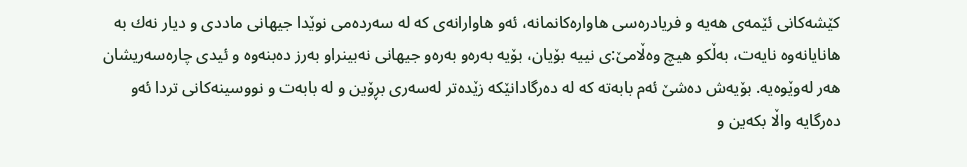كێشه‌كانى ئێمه‌ى هه‌یه‌ و فریادره‌سى هاواره‌كانمانه‌، ئه‌و هاوارانه‌ى كه‌ له‌ سه‌رده‌مى نوێدا جیهانى ماددى و دیار نه‌ك به‌ هانایانه‌وه‌ نایه‌ت، به‌ڵكو هیچ وه‌ڵامێ:ى نییه‌ بۆیان، بۆیه‌ به‌ره‌و به‌ره‌و جیهانى نه‌بینراو به‌رز ده‌بنه‌وه‌ و ئیدى چاره‌سه‌ریشان هه‌ر له‌وێوه‌یه‌. بۆیه‌ش ده‌شێ ئه‌م بابه‌ته‌ كه‌ له‌ ده‌رگادانێكه‌ زێده‌تر له‌سه‌رى بڕۆین و له‌ بابه‌ت و نووسینه‌كانى تردا ئه‌و ده‌رگایه‌ واڵا بكه‌ین و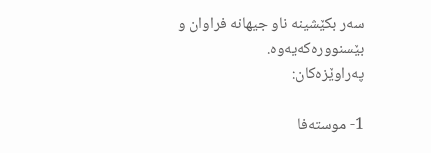سه‌ر بكێشینه‌ ناو جیهانه‌ فراوان و بێسنووره‌كه‌یه‌وه‌.
په‌راوێزه‌كان:

1- موسته‌فا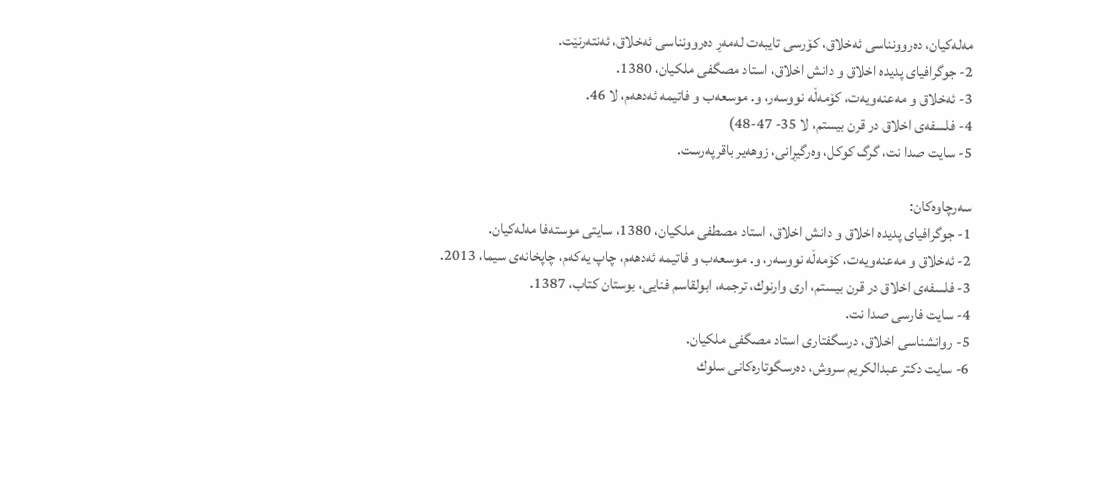مه‌له‌كیان، ده‌روونناسى ئه‌خلاق، كۆرسى تایبه‌ت له‌مه‌ڕ ده‌روونناسى ئه‌خلاق، ئه‌نته‌رنێت.
2- جوگرافیاى پدیده‌ اخلاق و دانش اخلاق، استاد مصگفى ملكیان، 1380.
3- ئه‌خلاق و مه‌عنه‌ویه‌ت، كۆمه‌ڵه‌ نووسه‌ر، و. موسعه‌ب و فاتیمه‌ ئه‌دهه‌م، لا 46.
4- فلسفه‌ى اخلاق در قرن بیستم، لا 35- 47-48)
5- سایت صدا نت، گرگ كوكل، وه‌رگیڕانى، زوهه‌یر باقرپه‌رست.

سه‌رچاوه‌كان:
1- جوگرافیاى پدیده‌ اخلاق و دانش اخلاق، استاد مصطفى ملكیان، 1380، سایتى موسته‌فا مه‌له‌كیان.
2- ئه‌خلاق و مه‌عنه‌ویه‌ت، كۆمه‌ڵه‌ نووسه‌ر، و. موسعه‌ب و فاتیمه‌ ئه‌دهه‌م، چاپ یه‌كه‌م، چاپخانه‌ى سیما، 2013.
3- فلسفه‌ى اخلاق در قرن بیستم، ارى وارنوك، ترجمه‌، ابولقاسم فنایى، بوستان كتاب، 1387.
4- سایت فارسى صدا نت.
5- روانشناسى اخلاق، درسگفتارى استاد مصگفى ملكیان.
6- سایت دكتر عبدالكریم سروش، ده‌رسگوتاره‌كانى سلوك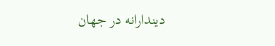دیندارانه‌ در جهان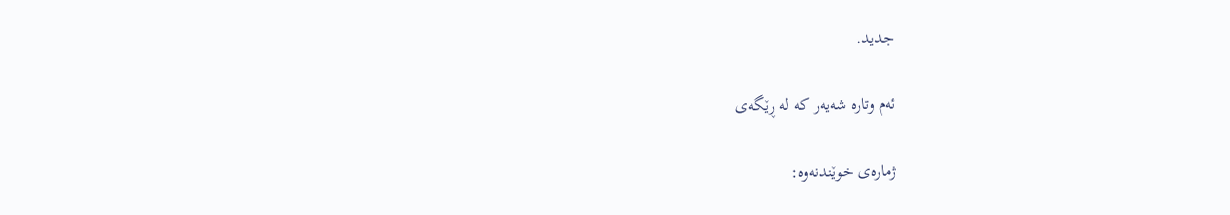جدید.

ئەم وتارە شەیەر کە لە ڕێگەی

ژمارەی خوێندنەوە: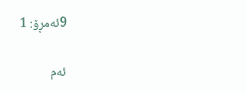9ئەمڕۆ: 1

ئەم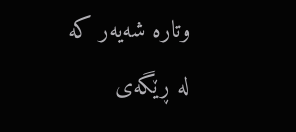وتارە شەیەر کە لە ڕێگەی